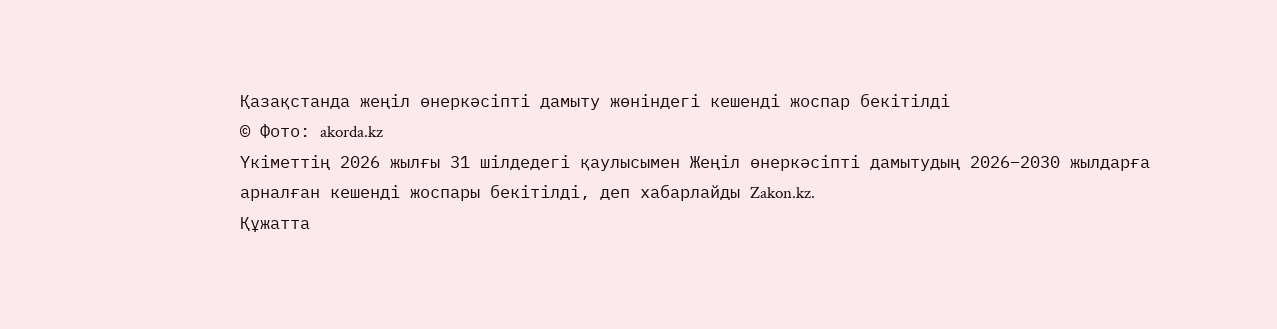Қазақстанда жеңіл өнеркәсіпті дамыту жөніндегі кешенді жоспар бекітілді
© Фото: akorda.kz
Үкіметтің 2026 жылғы 31 шілдедегі қаулысымен Жеңіл өнеркәсіпті дамытудың 2026–2030 жылдарға арналған кешенді жоспары бекітілді, деп хабарлайды Zakon.kz.
Құжатта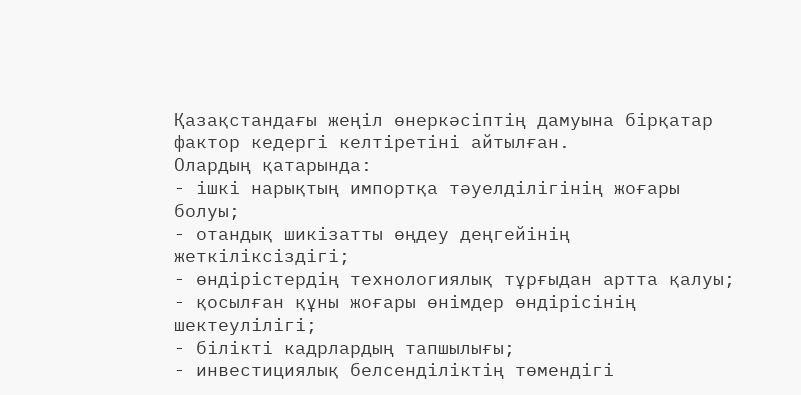Қазақстандағы жеңіл өнеркәсіптің дамуына бірқатар фактор кедергі келтіретіні айтылған.
Олардың қатарында:
- ішкі нарықтың импортқа тәуелділігінің жоғары болуы;
- отандық шикізатты өңдеу деңгейінің жеткіліксіздігі;
- өндірістердің технологиялық тұрғыдан артта қалуы;
- қосылған құны жоғары өнімдер өндірісінің шектеулілігі;
- білікті кадрлардың тапшылығы;
- инвестициялық белсенділіктің төмендігі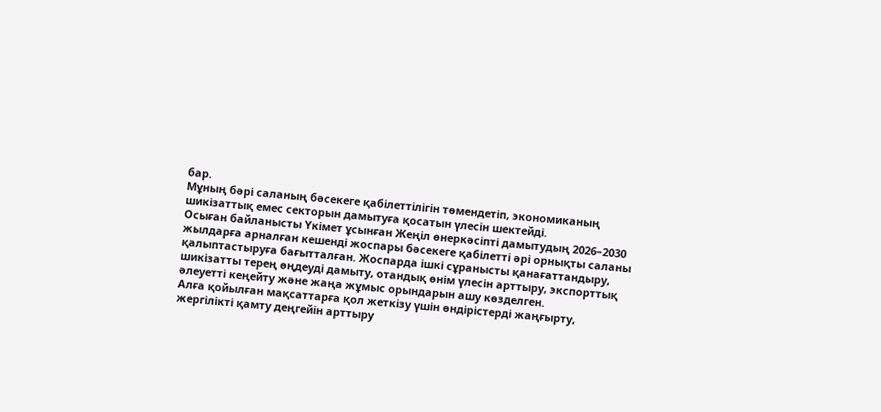бар.
Мұның бәрі саланың бәсекеге қабілеттілігін төмендетіп, экономиканың шикізаттық емес секторын дамытуға қосатын үлесін шектейді.
Осыған байланысты Үкімет ұсынған Жеңіл өнеркәсіпті дамытудың 2026–2030 жылдарға арналған кешенді жоспары бәсекеге қабілетті әрі орнықты саланы қалыптастыруға бағытталған. Жоспарда ішкі сұранысты қанағаттандыру, шикізатты терең өңдеуді дамыту, отандық өнім үлесін арттыру, экспорттық әлеуетті кеңейту және жаңа жұмыс орындарын ашу көзделген.
Алға қойылған мақсаттарға қол жеткізу үшін өндірістерді жаңғырту, жергілікті қамту деңгейін арттыру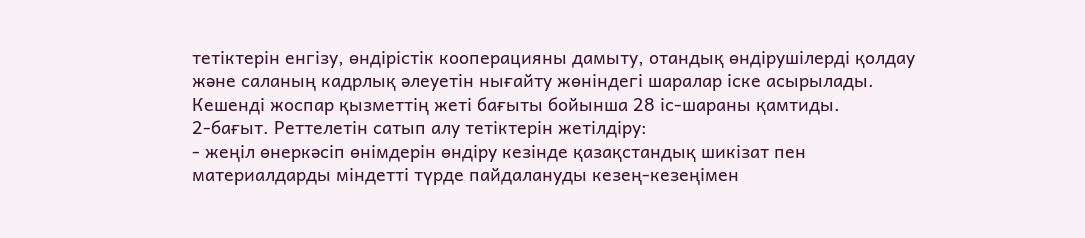тетіктерін енгізу, өндірістік кооперацияны дамыту, отандық өндірушілерді қолдау және саланың кадрлық әлеуетін нығайту жөніндегі шаралар іске асырылады.
Кешенді жоспар қызметтің жеті бағыты бойынша 28 іс-шараны қамтиды.
2-бағыт. Реттелетін сатып алу тетіктерін жетілдіру:
- жеңіл өнеркәсіп өнімдерін өндіру кезінде қазақстандық шикізат пен материалдарды міндетті түрде пайдалануды кезең-кезеңімен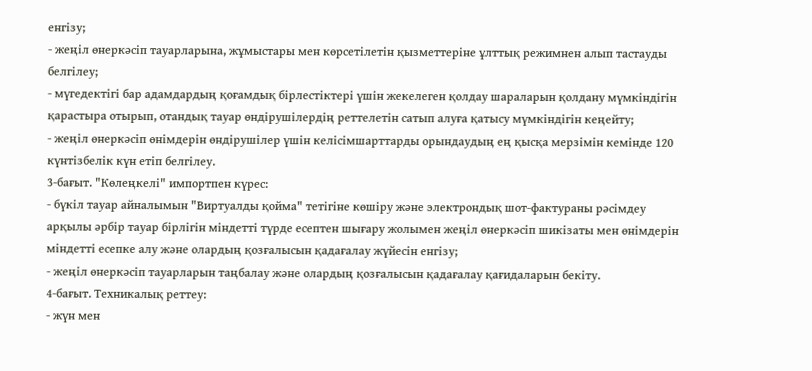енгізу;
- жеңіл өнеркәсіп тауарларына, жұмыстары мен көрсетілетін қызметтеріне ұлттық режимнен алып тастауды белгілеу;
- мүгедектігі бар адамдардың қоғамдық бірлестіктері үшін жекелеген қолдау шараларын қолдану мүмкіндігін қарастыра отырып, отандық тауар өндірушілердің реттелетін сатып алуға қатысу мүмкіндігін кеңейту;
- жеңіл өнеркәсіп өнімдерін өндірушілер үшін келісімшарттарды орындаудың ең қысқа мерзімін кемінде 120 күнтізбелік күн етіп белгілеу.
3-бағыт. "Көлеңкелі" импортпен күрес:
- бүкіл тауар айналымын "Виртуалды қойма" тетігіне көшіру және электрондық шот-фактураны рәсімдеу арқылы әрбір тауар бірлігін міндетті түрде есептен шығару жолымен жеңіл өнеркәсіп шикізаты мен өнімдерін міндетті есепке алу және олардың қозғалысын қадағалау жүйесін енгізу;
- жеңіл өнеркәсіп тауарларын таңбалау және олардың қозғалысын қадағалау қағидаларын бекіту.
4-бағыт. Техникалық реттеу:
- жүн мен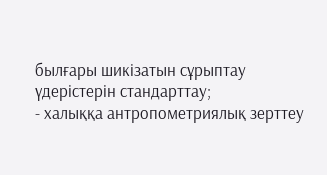былғары шикізатын сұрыптау үдерістерін стандарттау;
- халыққа антропометриялық зерттеу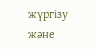жүргізу және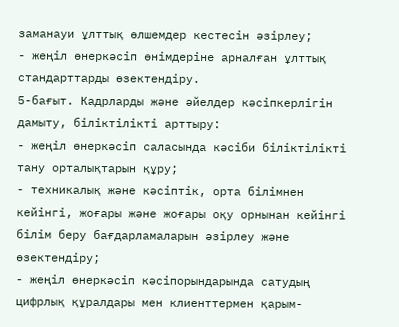заманауи ұлттық өлшемдер кестесін әзірлеу;
- жеңіл өнеркәсіп өнімдеріне арналған ұлттық стандарттарды өзектендіру.
5-бағыт. Кадрларды және әйелдер кәсіпкерлігін дамыту, біліктілікті арттыру:
- жеңіл өнеркәсіп саласында кәсіби біліктілікті тану орталықтарын құру;
- техникалық және кәсіптік, орта білімнен кейінгі, жоғары және жоғары оқу орнынан кейінгі білім беру бағдарламаларын әзірлеу және өзектендіру;
- жеңіл өнеркәсіп кәсіпорындарында сатудың цифрлық құралдары мен клиенттермен қарым-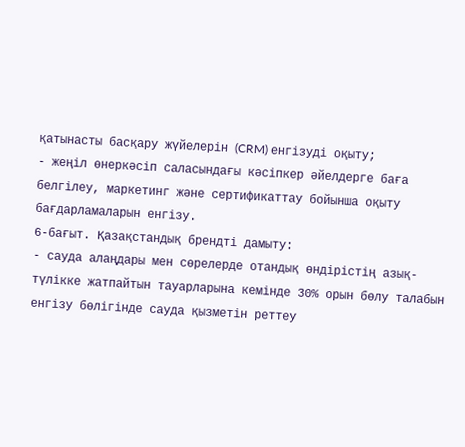қатынасты басқару жүйелерін (CRM) енгізуді оқыту;
- жеңіл өнеркәсіп саласындағы кәсіпкер әйелдерге баға белгілеу, маркетинг және сертификаттау бойынша оқыту бағдарламаларын енгізу.
6-бағыт. Қазақстандық брендті дамыту:
- сауда алаңдары мен сөрелерде отандық өндірістің азық-түлікке жатпайтын тауарларына кемінде 30% орын бөлу талабын енгізу бөлігінде сауда қызметін реттеу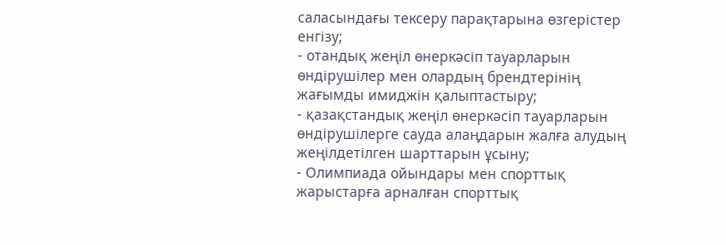саласындағы тексеру парақтарына өзгерістер енгізу;
- отандық жеңіл өнеркәсіп тауарларын өндірушілер мен олардың брендтерінің жағымды имиджін қалыптастыру;
- қазақстандық жеңіл өнеркәсіп тауарларын өндірушілерге сауда алаңдарын жалға алудың жеңілдетілген шарттарын ұсыну;
- Олимпиада ойындары мен спорттық жарыстарға арналған спорттық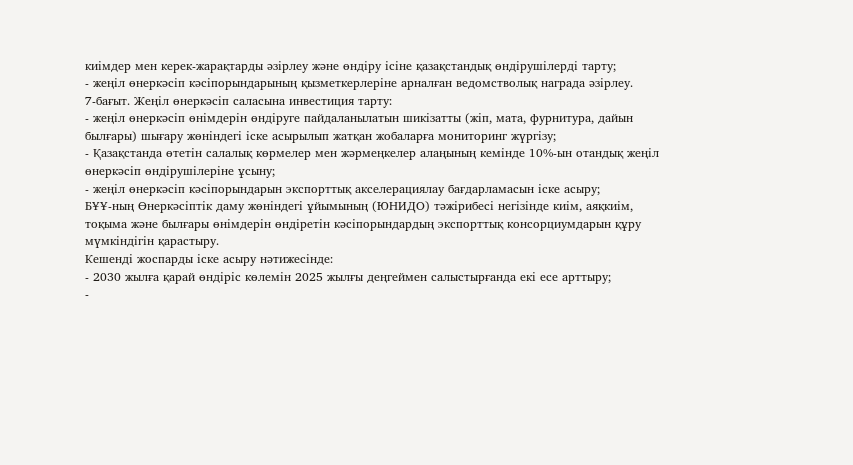киімдер мен керек-жарақтарды әзірлеу және өндіру ісіне қазақстандық өндірушілерді тарту;
- жеңіл өнеркәсіп кәсіпорындарының қызметкерлеріне арналған ведомстволық награда әзірлеу.
7-бағыт. Жеңіл өнеркәсіп саласына инвестиция тарту:
- жеңіл өнеркәсіп өнімдерін өндіруге пайдаланылатын шикізатты (жіп, мата, фурнитура, дайын былғары) шығару жөніндегі іске асырылып жатқан жобаларға мониторинг жүргізу;
- Қазақстанда өтетін салалық көрмелер мен жәрмеңкелер алаңының кемінде 10%-ын отандық жеңіл өнеркәсіп өндірушілеріне ұсыну;
- жеңіл өнеркәсіп кәсіпорындарын экспорттық акселерациялау бағдарламасын іске асыру;
БҰҰ-ның Өнеркәсіптік даму жөніндегі ұйымының (ЮНИДО) тәжірибесі негізінде киім, аяқкиім, тоқыма және былғары өнімдерін өндіретін кәсіпорындардың экспорттық консорциумдарын құру мүмкіндігін қарастыру.
Кешенді жоспарды іске асыру нәтижесінде:
- 2030 жылға қарай өндіріс көлемін 2025 жылғы деңгеймен салыстырғанда екі есе арттыру;
-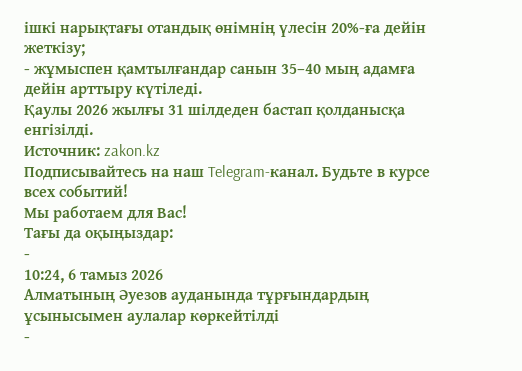ішкі нарықтағы отандық өнімнің үлесін 20%-ға дейін жеткізу;
- жұмыспен қамтылғандар санын 35–40 мың адамға дейін арттыру күтіледі.
Қаулы 2026 жылғы 31 шілдеден бастап қолданысқа енгізілді.
Источник: zakon.kz
Подписывайтесь на наш Telegram-канал. Будьте в курсе всех событий!
Мы работаем для Вас!
Тағы да оқыңыздар:
-
10:24, 6 тамыз 2026
Алматының Әуезов ауданында тұрғындардың ұсынысымен аулалар көркейтілді
-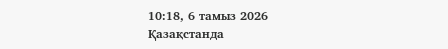10:18, 6 тамыз 2026
Қазақстанда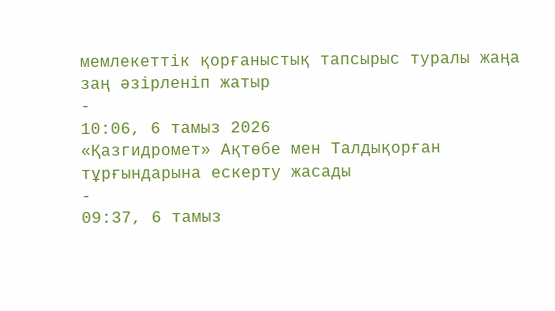мемлекеттік қорғаныстық тапсырыс туралы жаңа заң әзірленіп жатыр
-
10:06, 6 тамыз 2026
«Қазгидромет» Ақтөбе мен Талдықорған тұрғындарына ескерту жасады
-
09:37, 6 тамыз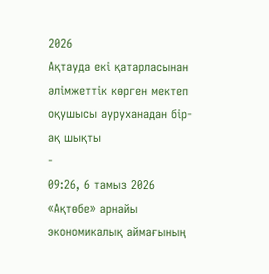2026
Ақтауда екі қатарласынан әлімжеттік көрген мектеп оқушысы ауруханадан бір-ақ шықты
-
09:26, 6 тамыз 2026
«Ақтөбе» арнайы экономикалық аймағының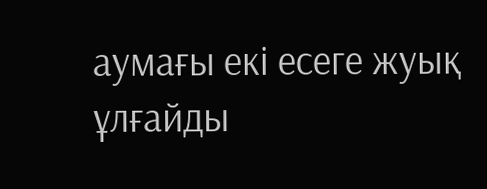аумағы екі есеге жуық ұлғайды